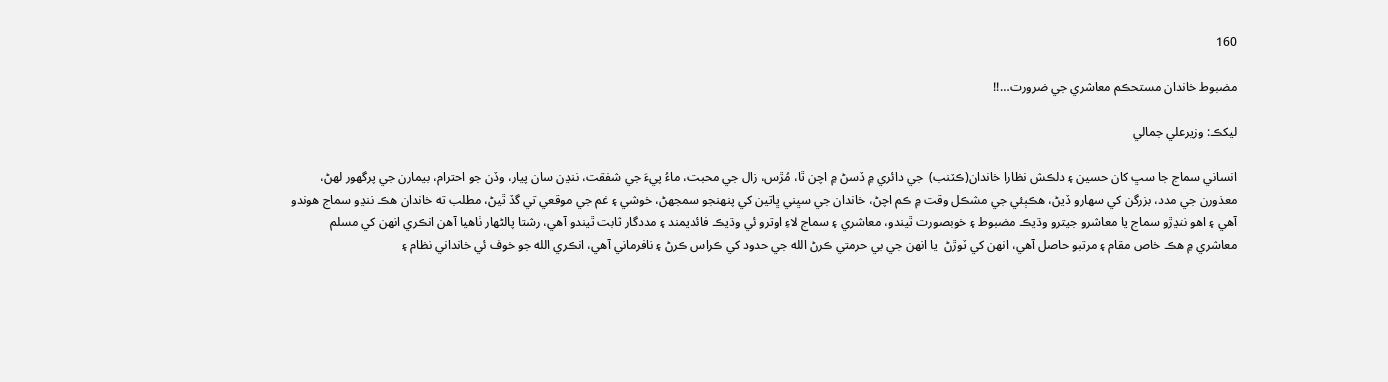160

مضبوط خاندان مستحڪم معاشري جي ضرورت…!!

ليکڪ: وزيرعلي جمالي

انساني سماج جا سڀ کان حسين ۽ دلڪش نظارا خاندان(ڪٽنب)  جي دائري ۾ ڏسڻ ۾ اچن ٿا، مُڙس، زال جي محبت، ماءُ پيءَ جي شفقت، ننڍن سان پيار، وڏن جو احترام، بيمارن جي پرگهور لهڻ، معذورن جي مدد، بزرگن کي سهارو ڏيڻ، هڪٻئي جي مشڪل وقت ۾ ڪم اچڻ، خاندان جي سڀني ڀاتين کي پنهنجو سمجهڻ، خوشي ۽ غم جي موقعي تي گڏ ٿيڻ، مطلب ته خاندان هڪ ننڍو سماج هوندو آهي ۽ اهو ننڍڙو سماج يا معاشرو جيترو وڌيڪ مضبوط ۽ خوبصورت ٿيندو، معاشري ۽ سماج لاءِ اوترو ئي وڌيڪ فائديمند ۽ مددگار ثابت ٿيندو آهي، رشتا پالڻهار ٺاهيا آهن انڪري انهن کي مسلم معاشري ۾ هڪ خاص مقام ۽ مرتبو حاصل آهي، انهن کي ٽوڙڻ  يا انهن جي بي حرمتي ڪرڻ الله جي حدود کي ڪراس ڪرڻ ۽ نافرماني آهي، انڪري الله جو خوف ئي خانداني نظام ۽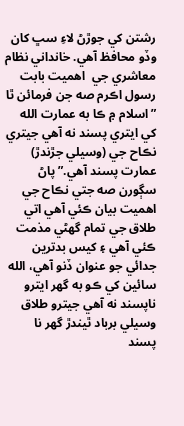رشتن کي جوڙڻ لاءِ سڀ کان وڏو محافظ آهي. خانداني نظام معاشري جي  اهميت بابت  رسول اڪرم صه جن فرمائن ٿا ”اسلام ۾ ڪا به عمارت الله کي ايتري پسند نه آهي جيتري نڪاح جي (وسيلي جڙندڙ) عمارت پسند آهي.” پاڻ سڳورن صه جتي نڪاح جي اهميت بيان ڪئي آهي اتي طلاق جي تمام گھڻي مذمت ڪئي آهي ۽ کيس بدترين جدائي جو عنوان ڏنو آهي، الله سائين کي ڪو به گهر ايترو ناپسند نه آهي جيترو طلاق وسيلي برباد ٿيندڙ گهر نا پسند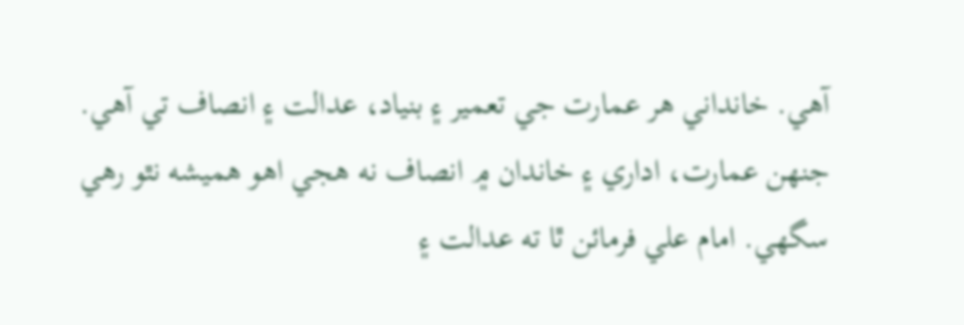آهي. خانداني هر عمارت جي تعمير ۽ بنياد، عدالت ۽ انصاف تي آهي. جنهن عمارت، اداري ۽ خاندان ۾ انصاف نه هجي اهو هميشه نٿو رهي سگهي. امام علي فرمائن ٿا ته عدالت ۽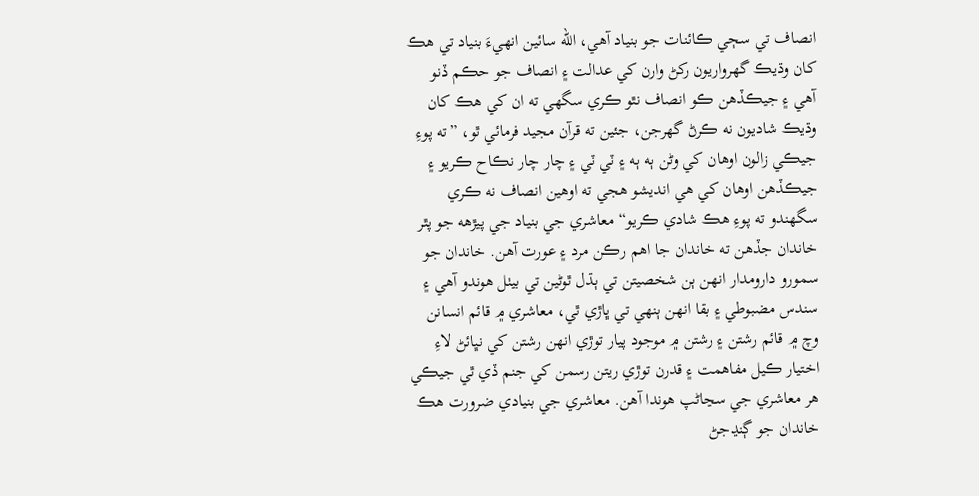انصاف تي سڄي ڪائنات جو بنياد آهي، الله سائين انهيءَ بنياد تي هڪ کان وڌيڪ گهرواريون رکڻ وارن کي عدالت ۽ انصاف جو حڪم ڏنو آهي ۽ جيڪڏهن ڪو انصاف نٿو ڪري سگهي ته ان کي هڪ کان وڌيڪ شاديون نه ڪرڻ گهرجن، جئين ته قرآن مجيد فرمائي ٿو، ”ته پوءِ جيڪي زالون اوهان کي وڻن ٻه ٻه ۽ ٽي ٽي ۽ چار چار نڪاح ڪريو ۽ جيڪڏهن اوهان کي هي انديشو هجي ته اوهين انصاف نه ڪري سگهندو ته پوءِ هڪ شادي ڪريو“ معاشري جي بنياد جي پيڙهه جو پٿر خاندان جڏهن ته خاندان جا اهم رڪن مرد ۽ عورت آهن. خاندان جو سمورو دارومدار انهن ٻن شخصيتن تي ٻڌل ٿوڻين تي بيٺل هوندو آهي ۽ سندس مضبوطي ۽ بقا انهن ٻنهي تي ڀاڙي ٿي، معاشري ۾ قائم انسانن وچ ۾ قائم رشتن ۽ رشتن ۾ موجود پيار توڙي انهن رشتن کي نڀائڻ لاءِ اختيار ڪيل مفاهمت ۽ قدرن توڙي ريتن رسمن کي جنم ڏي ٿي جيڪي هر معاشري جي سڃاڻپ هوندا آهن. معاشري جي بنيادي ضرورت هڪ خاندان جو ڳنڍجڻ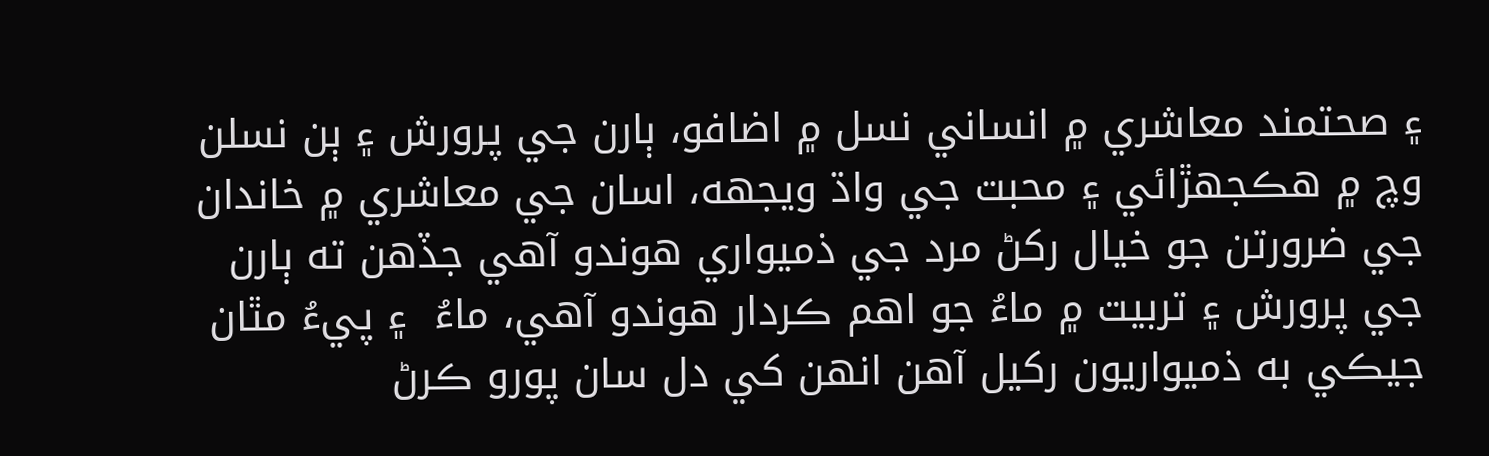۽ صحتمند معاشري ۾ انساني نسل ۾ اضافو، ٻارن جي پرورش ۽ ٻن نسلن وچ ۾ هڪجهڙائي ۽ محبت جي واڌ ويجهه، اسان جي معاشري ۾ خاندان جي ضرورتن جو خيال رکڻ مرد جي ذميواري هوندو آهي جڏهن ته ٻارن جي پرورش ۽ تربيت ۾ ماءُ جو اهم ڪردار هوندو آهي، ماءُ  ۽ پيءُ مٿان جيڪي به ذميواريون رکيل آهن انهن کي دل سان پورو ڪرڻ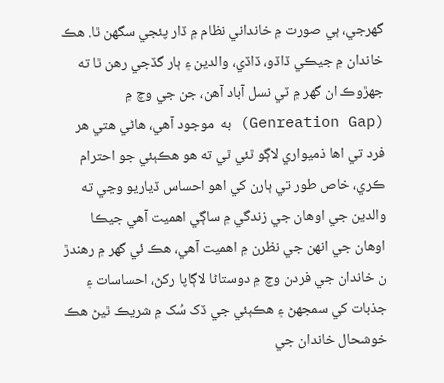گهرجي، ٻي صورت ۾ خانداني نظام ۾ ڏار پئجي سگهن ٿا. هڪ خاندان ۾ جيڪي ڏاڏو، ڏاڏي، والدين ۽ ٻار گڏجي رهن ٿا ته جهڙوڪ ان گهر ۾ ٽي نسل آباد آهن، جن جي وچ ۾ (Genreation Gap) به  موجود آهي، هاڻي هتي هر فرد تي اها ذميواري لاڳو ٿئي ٿي ته هو هڪٻئي جو احترام ڪري، خاص طور تي ٻارن کي اهو احساس ڏياريو وڃي ته والدين جي اوهان جي زندگي ۾ ساڳي اهميت آهي جيڪا اوهان جي انهن جي نظرن ۾ اهميت آهي، هڪ ئي گهر ۾ رهندڙ ن خاندان جي فردن وچ ۾ دوستاڻا لاڳاپا رکڻ، احساسات ۽ جذبات کي سمجهڻ ۽ هڪٻئي جي ڏک سُک ۾ شريڪ ٿيڻ هڪ خوشحال خاندان جي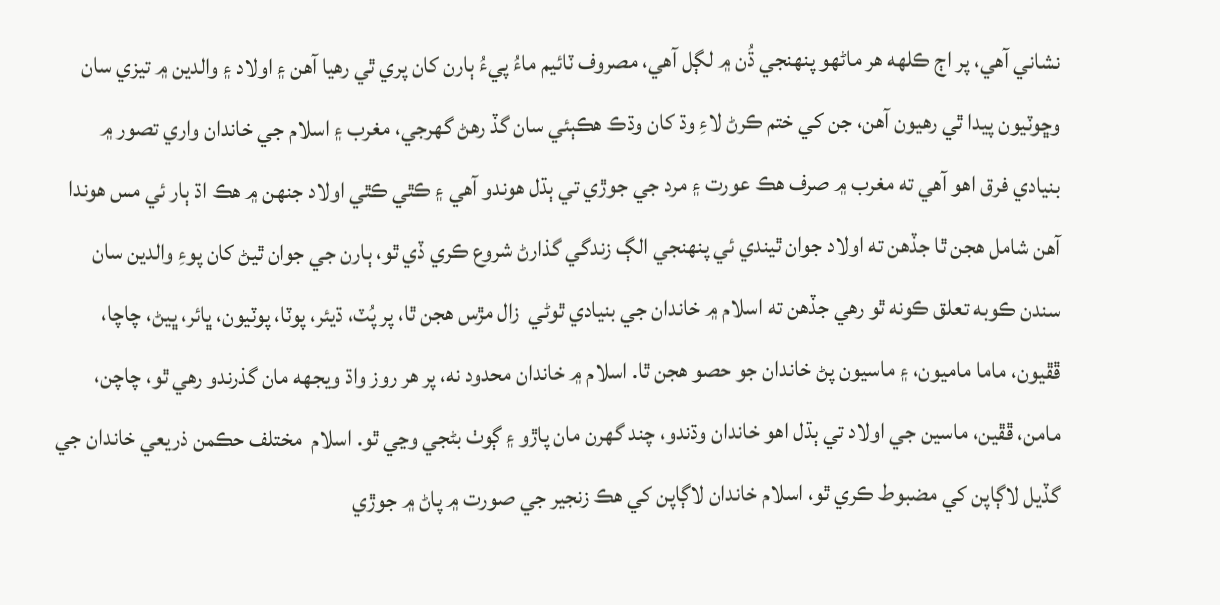نشاني آهي، پر اڄ ڪلهه هر ماڻهو پنهنجي ڌُن ۾ لڳل آهي، مصروف ٽائيم ماءُ پيءُ ٻارن کان پري ٿي رهيا آهن ۽ اولاد ۽ والدين ۾ تيزي سان وڇوٽيون پيدا ٿي رهيون آهن، جن کي ختم ڪرڻ لاءِ وڌ کان وڌڪ هڪٻئي سان گڏ رهڻ گهرجي، مغرب ۽ اسلام جي خاندان واري تصور ۾ بنيادي فرق اهو آهي ته مغرب ۾ صرف هڪ عورت ۽ مرد جي جوڙي تي ٻڌل هوندو آهي ۽ ڪٿي ڪٿي اولاد جنهن ۾ هڪ اڌ ٻار ئي مس هوندا آهن شامل هجن ٿا جڏهن ته اولاد جوان ٿيندي ئي پنهنجي الڳ زندگي گذارڻ شروع ڪري ڏي ٿو، ٻارن جي جوان ٿيڻ کان پوءِ والدين سان سندن ڪوبه تعلق ڪونه ٿو رهي جڏهن ته اسلام ۾ خاندان جي بنيادي ٿوڻي  زال مڙس هجن ٿا، پر پُٽ، ڌيئر، پوٽا، پوٽيون، ڀائر، ڀيڻ، چاچا، ڦڦيون، ماما ماميون، ۽ ماسيون پڻ خاندان جو حصو هجن ٿا. اسلام ۾ خاندان محدود نه، پر هر روز واڌ ويجهه مان گذرندو رهي ٿو، چاچن، مامن، ڦڦين، ماسين جي اولاد تي ٻڌل اهو خاندان وڌندو، چند گهرن مان پاڙو ۽ ڳوٺ بڻجي وڃي ٿو. اسلام  مختلف حڪمن ذريعي خاندان جي گڏيل لاڳاپن کي مضبوط ڪري ٿو، اسلام خاندان لاڳاپن کي هڪ زنجير جي صورت ۾ پاڻ ۾ جوڙي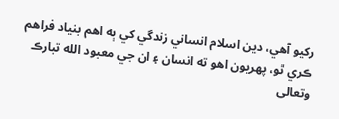رکيو آهي، دين اسلام انساني زندگي کي ٻه اهم بنياد فراهم ڪري ٿو، پهريون اهو ته انسان ۽ ان جي معبود الله تبارڪ وتعالى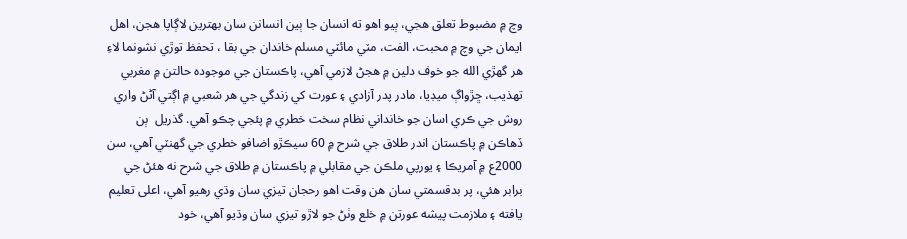وچ ۾ مضبوط تعلق هجي، ٻيو اهو ته انسان جا ٻين انسانن سان بهترين لاڳاپا هجن، اهل ايمان جي وچ ۾ محبت، الفت، مٽي مائٽي مسلم خاندان جي بقا ، تحفظ توڙي نشونما لاءِ هر گهڙي الله جو خوف دلين ۾ هجڻ لازمي آهي، پاڪستان جي موجوده حالتن ۾ مغربي تهذيب، ڇڙواڳ ميڊيا، مادر پدر آزادي ۽ عورت کي زندگي جي هر شعبي ۾ اڳتي آڻڻ واري روش جي ڪري اسان جو خانداني نظام سخت خطري ۾ پئجي چڪو آهي. گذريل  ٻن ڏهاڪن ۾ پاڪستان اندر طلاق جي شرح ۾ 60 سيڪڙو اضافو خطري جي گهنٽي آهي، سن 2000ع ۾ آمريڪا ۽ يورپي ملڪن جي مقابلي ۾ پاڪستان ۾ طلاق جي شرح نه هئڻ جي برابر هئي، پر بدقسمتي سان هن وقت اهو رحجان تيزي سان وڌي رهيو آهي، اعلى تعليم يافته ۽ ملازمت پيشه عورتن ۾ خلع وٺڻ جو لاڙو تيزي سان وڌيو آهي، خود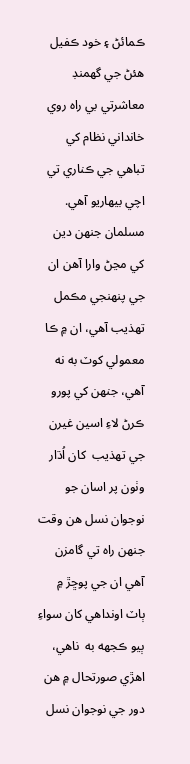ڪمائڻ ۽ خود ڪفيل هئڻ جي گهمنڊ معاشرتي بي راه روي خانداني نظام کي تباهي جي ڪناري تي اچي بيهاريو آهي. مسلمان جنهن دين کي مڃڻ وارا آهن ان جي پنهنجي مڪمل تهذيب آهي، ان ۾ ڪا معمولي کوٽ به نه آهي، جنهن کي پورو ڪرڻ لاءِ اسين غيرن جي تهذيب  کان اُڌار وٺون پر اسان جو نوجوان نسل هن وقت جنهن راه تي گامزن آهي ان جي پوڇڙ ۾ ٻاٽ اونداهي کان سواءِ ٻيو ڪجهه به  ناهي، اهڙي صورتحال ۾ هن دور جي نوجوان نسل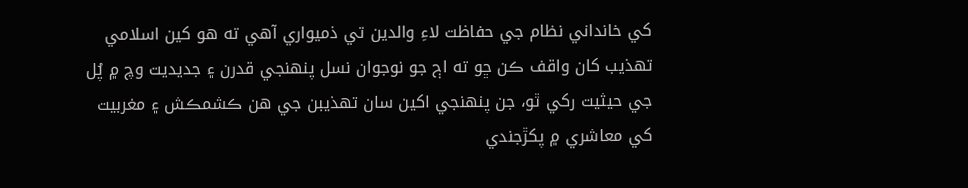کي خانداني نظام جي حفاظت لاءِ والدين تي ذميواري آهي ته هو کين اسلامي تهذيب کان واقف ڪن ڇو ته اڄ جو نوجوان نسل پنهنجي قدرن ۽ جديديت وچ ۾ پُل جي حيثيت رکي ٿو، جن پنهنجي اکين سان تهذيبن جي هن ڪشمڪش ۽ مغربيت کي معاشري ۾ پکڙجندي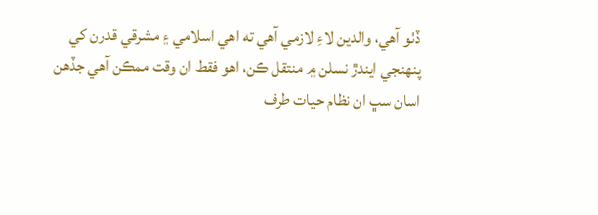ڏٺو آهي، والدين لاءِ لازمي آهي ته اهي اسلامي ۽ مشرقي قدرن کي پنهنجي ايندڙ نسلن ۾ منتقل ڪن، اهو فقط ان وقت ممڪن آهي جڏهن اسان سڀ ان نظام حيات طرف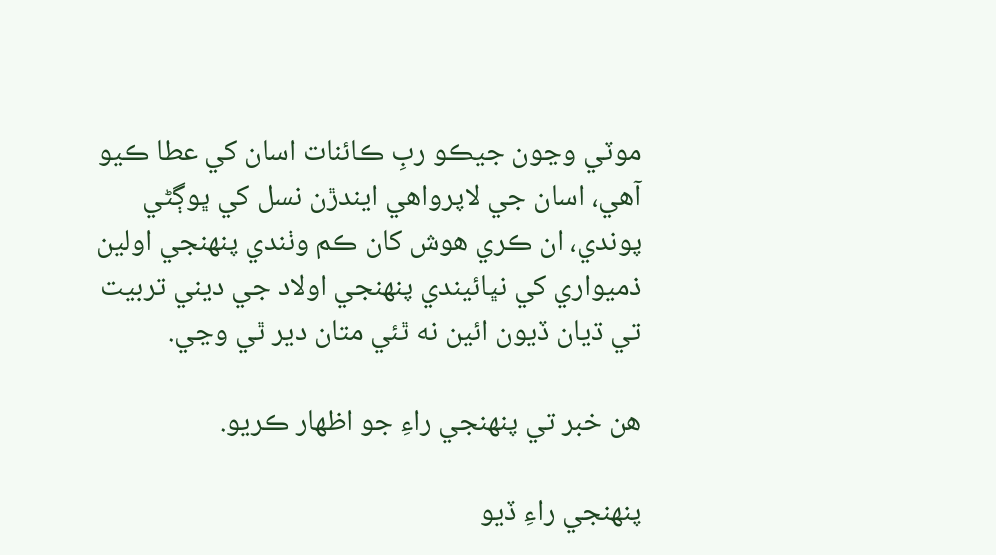موٽي وڃون جيڪو ربِ ڪائنات اسان کي عطا ڪيو آهي، اسان جي لاپرواهي ايندڙن نسل کي ڀوڳڻي پوندي، ان ڪري هوش کان ڪم وٺندي پنهنجي اولين ذميواري کي نڀائيندي پنهنجي اولاد جي ديني تربيت تي ڌيان ڏيون ائين نه ٿئي متان دير ٿي وڃي.

هن خبر تي پنهنجي راءِ جو اظهار ڪريو.

پنهنجي راءِ ڏيو